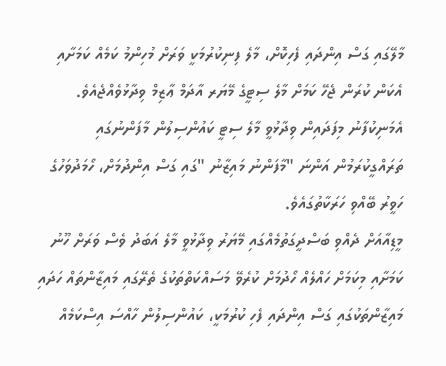މާލޭގައި ގަސް އިންދައި ފެހިކޮށް، މާލެ ފިނިކުރުމަކީ ވަރަށް މުހިންމު ކަމެއް ކަމަށާއި އެކަން ކުރަން ޖެހޭ ކަމަށް މާލެ ސިޓީގެ މޭޔަރ އާދަމް ޢާޒިމް ވިދާޅުވެއްޖެއެވެ.
އެމަނިކުފާނު މިފަދައިން ވިދާޅުވީ މާލެ ސިޓީ ކައުންސިލުން މާފަންނުގައި ތަރައްގީކުރަމުން އަންނަ "މާފަންނު މައިޒާނު "ގައި ގަސް އިންދުމަށް، ހޯމަދުވަހުގެ ހަވީރު ބޭއްވި ހަރަކާތުގައެވެ.
މީޑިއާއަށް ދެއްވި ބަސްދީގަތުމެއްގައި މޭޔަރު ވިދާޅުވީ މާލެ އަބަދު ވެސް ވަރަށް ހޫނު ކަމަށާއި މިކަމަށް ހައްލެއް ހޯދުމަށް ކުރެވޭ މަސައްކަތްތަކުގެ ތެރޭގައި މައިޒާންތައް ހަދައި މައިޒާންތަކުގައި ގަސް އިންދައި ފެހި ކުރުމަކީ، ކައުންސިލުން ހާއްސަ އިސްކަމެއް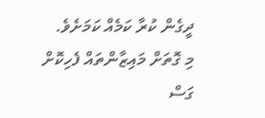ދީގެން ކުރާ ކަމެއް ކަމަށެވެ.
މި ގޮތަށް މައިޒާންތައް ފެހިކޮށް ގަސް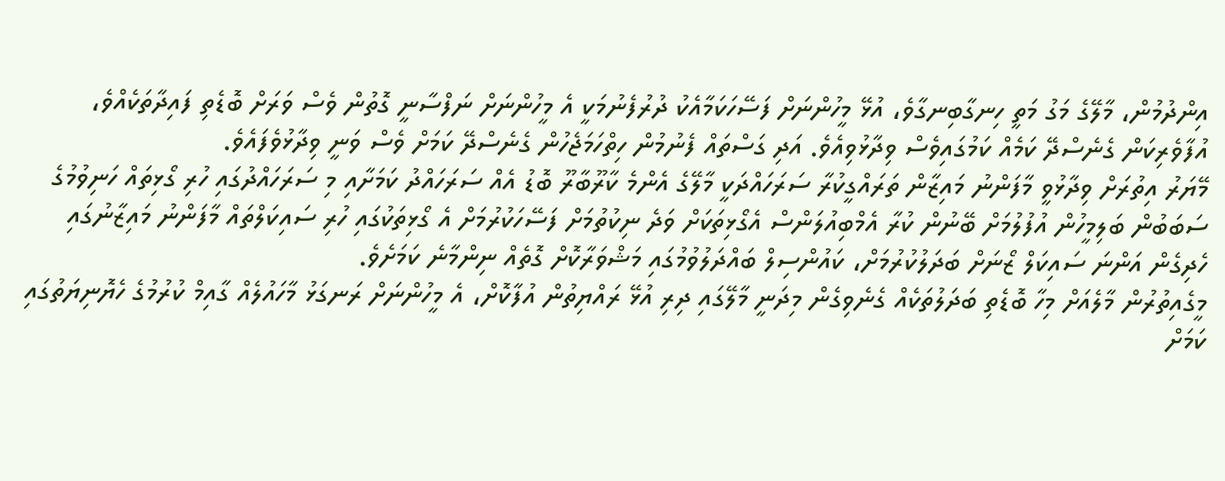އިންދުމުން، މާލޭގެ މަގު މަތީ ހިނގާބިނގާވެ، އުޅޭ މީހުންނަށް ފަސޭހަކަމާއެކު ދުރުފެނުމަކީ އެ މީހުންނަށް ނަފްސާނީ ގޮތުން ވެސް ވަރަށް ބޮޑެތި ފައިދާތަކެއްވެ، އުފާވެރިކަން ގެނެސްދޭ ކަމެއް ކަމުގައިވެސް ވިދާޅުވިއެވެ. އަދި ގަސްތައް ފެނުމުން ހިތްހަމަޖެހުން ގެނެސްދޭ ކަމަށް ވެސް ވަނީ ވިދާޅުވެފައެވެ.
މޭޔަރު އިތުރަށް ވިދާޅުވީ މާފަންނު މައިޒާން ތަރައްގީކުރާ ސަރަހައްދަކީ މާލޭގެ އެންމެ ކާރޫބާރޫ ބޮޑު އެއް ސަރަހައްދު ކަމަށާއި މި ސަރަހައްދުގައި ހުރި ގޯޅިތައް ހަނިވުމުގެ ސަބަބުން ބަލިމީހުން އުފުލުމަށް ބޭނުން ކުރާ އެމްބިއުލަންސް އެގޯޅިތަކަށް ވަދެ ނިކުތުމަށް ފަސޭހަކުރުމަށް އެ ގޯޅިތަކުގައި ހުރި ސައިކަލްތައް މާފަންނު މައިޒާނުގައި ހެދިގެން އަންނަ ސައިކަލް ޒޯނަށް ބަދަލުކުރުމަށް، ކައުންސިލް ބައްދަލުވުމުގައި މަޝްވަރާކޮށް ގޮތެއް ނިންމާނެ ކަމަށެވެ.
މީގެއިތުރުން މާލެއަށް މިހާ ބޮޑެތި ބަދަލުތަކެއް ގެނެވިގެން މިދަނީ މާލޭގައި ދިރި އުޅޭ ރައްޔިތުން އުފާކޮށް، އެ މީހުންނަށް ރަނގަޅު މާހައުލެއް ގާއިމް ކުރުމުގެ ހެޔޮނިޔަތުގައި ކަމަށް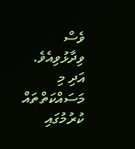ވެސް ވިދާޅުވިއެވެ. އަދި މި މަސައްކަތްތައް ކުރުމުގައި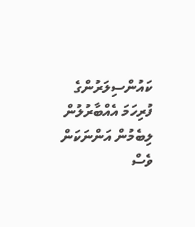ކައުންސިލަރުންގެ ފުރިހަމަ އެއްބާރުލުން ލިބެމުން އަންނަކަން ވެސް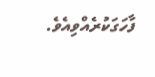ފާހަގަކުރެއްވިއެވެ.